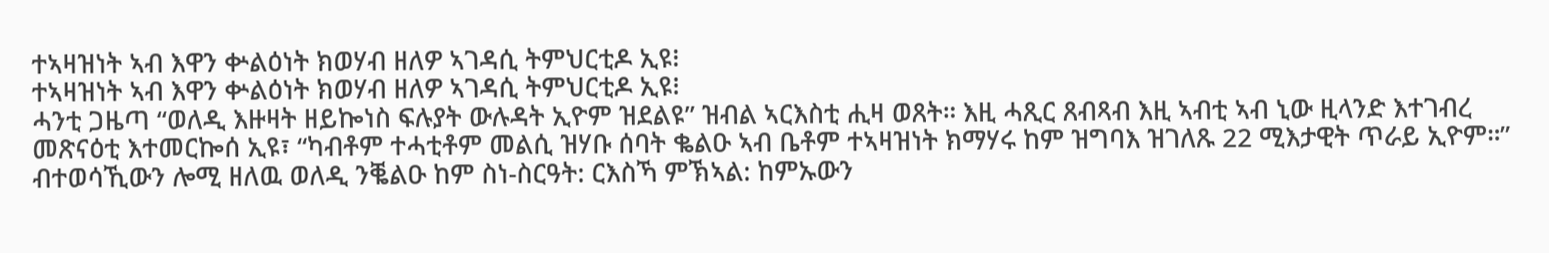ተኣዛዝነት ኣብ እዋን ቍልዕነት ክወሃብ ዘለዎ ኣገዳሲ ትምህርቲዶ ኢዩ፧
ተኣዛዝነት ኣብ እዋን ቍልዕነት ክወሃብ ዘለዎ ኣገዳሲ ትምህርቲዶ ኢዩ፧
ሓንቲ ጋዜጣ “ወለዲ እዙዛት ዘይኰነስ ፍሉያት ውሉዳት ኢዮም ዝደልዩ” ዝብል ኣርእስቲ ሒዛ ወጸት። እዚ ሓጺር ጸብጻብ እዚ ኣብቲ ኣብ ኒው ዚላንድ እተገብረ መጽናዕቲ እተመርኰሰ ኢዩ፣ “ካብቶም ተሓቲቶም መልሲ ዝሃቡ ሰባት ቈልዑ ኣብ ቤቶም ተኣዛዝነት ክማሃሩ ከም ዝግባእ ዝገለጹ 22 ሚእታዊት ጥራይ ኢዮም።” ብተወሳኺውን ሎሚ ዘለዉ ወለዲ ንቘልዑ ከም ስነ-ስርዓት: ርእስኻ ምኽኣል: ከምኡውን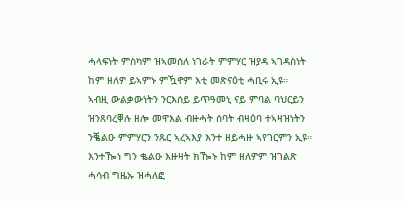ሓላፍነት ምስካም ዝኣመሰለ ነገራት ምምሃር ዝያዳ ኣገዳስነት ከም ዘለዎ ይኣምኑ ምዃኖም እቲ መጽናዕቲ ሓቢሩ ኢዩ።
ኣብዚ ውልቃውነትን ንርእሰይ ይጥዓመኒ ናይ ምባል ባህርይን ዝንጸባረቐሉ ዘሎ መዋእል ብዙሓት ሰባት ብዛዕባ ተኣዛዝነትን ንቘልዑ ምምሃርን ንጹር ኣረኣእያ እንተ ዘይሓዙ ኣየገርምን ኢዩ። እንተዀነ ግን ቈልዑ እዙዛት ክዀኑ ከም ዘለዎም ዝገልጽ ሓሳብ ግዜኡ ዝሓለፎ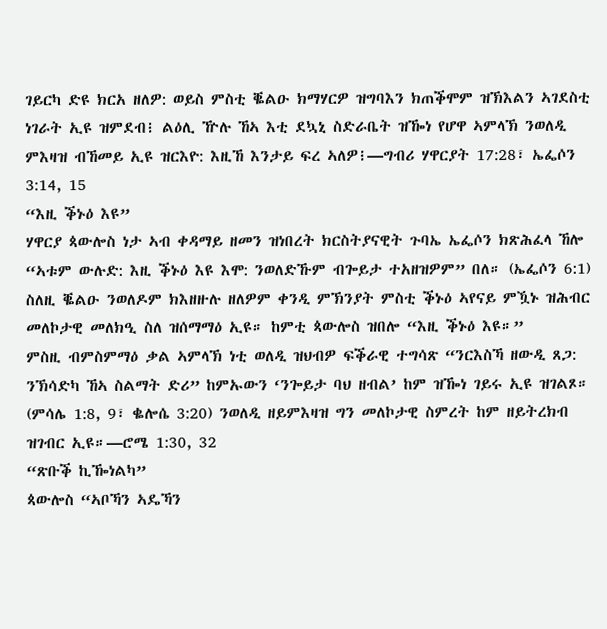ገይርካ ድዩ ክርአ ዘለዎ: ወይስ ምስቲ ቘልዑ ክማሃርዎ ዝግባእን ክጠቕሞም ዝኽእልን ኣገደስቲ ነገራት ኢዩ ዝምደብ፧ ልዕሊ ዅሉ ኸኣ እቲ ደኳኒ ስድራቤት ዝዀነ የሆዋ ኣምላኽ ንወለዲ ምእዛዝ ብኸመይ ኢዩ ዝርእዮ: እዚኸ እንታይ ፍረ ኣለዎ፧—ግብሪ ሃዋርያት 17:28፣ ኤፌሶን 3:14, 15
“እዚ ቕኑዕ እዩ”
ሃዋርያ ጳውሎስ ነታ ኣብ ቀዳማይ ዘመን ዝነበረት ክርስትያናዊት ጉባኤ ኤፌሶን ክጽሕፈላ ኸሎ “ኣቱም ውሉድ: እዚ ቕኑዕ እዩ እሞ: ንወለድኹም ብጐይታ ተአዘዝዎም” በለ። (ኤፌሶን 6:1) ስለዚ ቘልዑ ንወለዶም ክእዘዙሉ ዘለዎም ቀንዲ ምኽንያት ምስቲ ቕኑዕ ኣየናይ ምዃኑ ዝሕብር መለኮታዊ መለክዒ ስለ ዝሰማማዕ ኢዩ። ከምቲ ጳውሎስ ዝበሎ “እዚ ቕኑዕ እዩ።”
ምስዚ ብምስምማዕ ቃል ኣምላኽ ነቲ ወለዲ ዝህብዎ ፍቕራዊ ተግሳጽ “ንርእስኻ ዘውዲ ጸጋ: ንኽሳድካ ኸኣ ስልማት ድሪ” ከምኡውን ‘ንጐይታ ባህ ዘብል’ ከም ዝዀነ ገይሩ ኢዩ ዝገልጾ። (ምሳሌ 1:8, 9፣ ቈሎሴ 3:20) ንወለዲ ዘይምእዛዝ ግን መለኮታዊ ስምረት ከም ዘይትረክብ ዝገብር ኢዩ።—ሮሜ 1:30, 32
“ጽቡቕ ኪዀነልካ”
ጳውሎስ “ኣቦኻን ኣዴኻን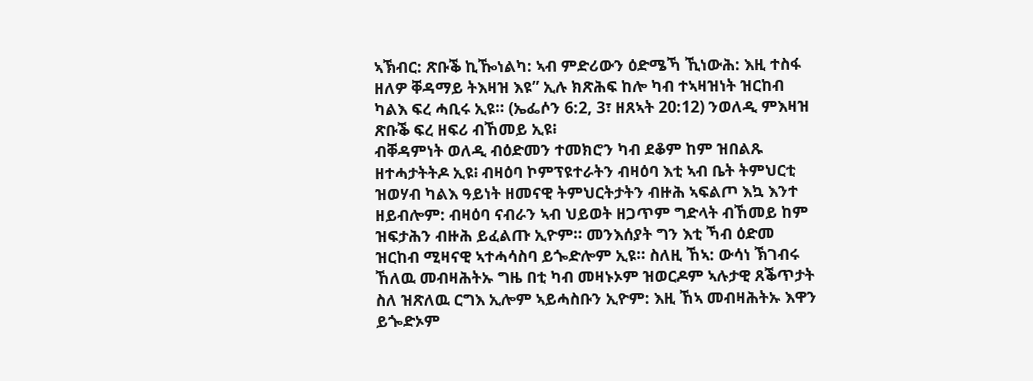ኣኽብር: ጽቡቕ ኪዀነልካ: ኣብ ምድሪውን ዕድሜኻ ኺነውሕ: እዚ ተስፋ ዘለዎ ቐዳማይ ትእዛዝ እዩ” ኢሉ ክጽሕፍ ከሎ ካብ ተኣዛዝነት ዝርከብ ካልእ ፍረ ሓቢሩ ኢዩ። (ኤፌሶን 6:2, 3፣ ዘጸኣት 20:12) ንወለዲ ምእዛዝ ጽቡቕ ፍረ ዘፍሪ ብኸመይ ኢዩ፧
ብቐዳምነት ወለዲ ብዕድመን ተመክሮን ካብ ደቆም ከም ዝበልጹ ዘተሓታትትዶ ኢዩ፧ ብዛዕባ ኮምፕዩተራትን ብዛዕባ እቲ ኣብ ቤት ትምህርቲ ዝወሃብ ካልእ ዓይነት ዘመናዊ ትምህርትታትን ብዙሕ ኣፍልጦ እኳ እንተ ዘይብሎም: ብዛዕባ ናብራን ኣብ ህይወት ዘጋጥም ግድላት ብኸመይ ከም ዝፍታሕን ብዙሕ ይፈልጡ ኢዮም። መንእሰያት ግን እቲ ኻብ ዕድመ ዝርከብ ሚዛናዊ ኣተሓሳስባ ይጐድሎም ኢዩ። ስለዚ ኸኣ: ውሳነ ኽገብሩ ኸለዉ መብዛሕትኡ ግዜ በቲ ካብ መዛኑኦም ዝወርዶም ኣሉታዊ ጸቕጥታት ስለ ዝጽለዉ ርግእ ኢሎም ኣይሓስቡን ኢዮም: እዚ ኸኣ መብዛሕትኡ እዋን ይጐድኦም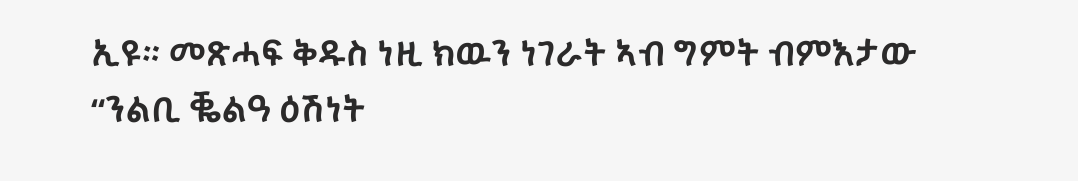ኢዩ። መጽሓፍ ቅዱስ ነዚ ክዉን ነገራት ኣብ ግምት ብምእታው “ንልቢ ቘልዓ ዕሽነት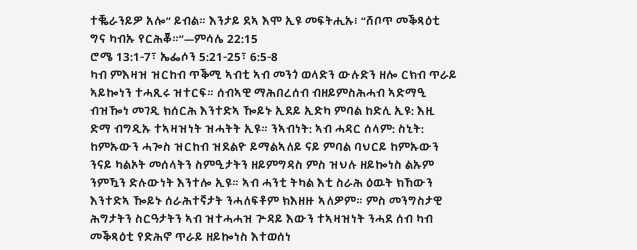ተቘራንይዎ አሎ” ይብል። እንታይ ደኣ እሞ ኢዩ መፍትሒኡ፧ “ሸቦጥ መቕጻዕቲ ግና ካብኡ የርሕቖ።”—ምሳሌ 22:15
ሮሜ 13:1-7፣ ኤፌሶን 5:21-25፣ 6:5-8
ካብ ምእዛዝ ዝርከብ ጥቕሚ ኣብቲ ኣብ መንጎ ወላድን ውሉድን ዘሎ ርክብ ጥራይ ኣይኰነን ተሓጺሩ ዝተርፍ። ሰብኣዊ ማሕበረሰብ ብዘይምስሕሓብ ኣድማዒ ብዝዀነ መገዲ ክሰርሕ እንተድኣ ዀይኑ ኢደይ ኢድካ ምባል ከድሊ ኢዩ: እዚ ድማ ብግዲኡ ተኣዛዝነት ዝሓትት ኢዩ። ንኣብነት: ኣብ ሓዳር ሰላም: ስኒት: ከምኡውን ሓጐስ ዝርከብ ዝደልዮ ይማልኣለይ ናይ ምባል ባህርይ ከምኡውን ንናይ ካልኦት መሰላትን ስምዒታትን ዘይምግዳስ ምስ ዝህሉ ዘይኰነስ ልኡም ንምዃን ድሉውነት እንተሎ ኢዩ። ኣብ ሓንቲ ትካል እቲ ስራሕ ዕዉት ክኸውን እንተድኣ ዀይኑ ሰራሕተኛታት ንሓለፍቶም ክእዘዙ ኣለዎም። ምስ መንግስታዊ ሕግታትን ስርዓታትን ኣብ ዝተሓሓዝ ጕዳይ እውን ተኣዛዝነት ንሓደ ሰብ ካብ መቕጻዕቲ የድሕኖ ጥራይ ዘይኰነስ እተወሰነ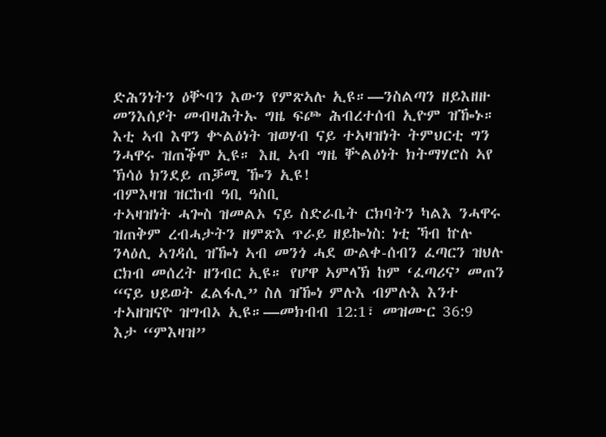ድሕንነትን ዕቝባን እውን የምጽኣሉ ኢዩ።—ንስልጣን ዘይእዘዙ መንእሰያት መብዛሕትኡ ግዜ ፍጮ ሕብረተሰብ ኢዮም ዝዀኑ። እቲ ኣብ እዋን ቍልዕነት ዝወሃብ ናይ ተኣዛዝነት ትምህርቲ ግን ንሓዋሩ ዝጠቕሞ ኢዩ። እዚ ኣብ ግዜ ቝልዕነት ክትማሃሮስ ኣየ ኽሳዕ ክንደይ ጠቓሚ ዀን ኢዩ!
ብምእዛዝ ዝርከብ ዓቢ ዓስቢ
ተኣዛዝነት ሓጐስ ዝመልኦ ናይ ስድራቤት ርክባትን ካልእ ንሓዋሩ ዝጠቅም ረብሓታትን ዘምጽእ ጥራይ ዘይኰነስ: ነቲ ኻብ ኵሉ ንላዕሊ ኣገዳሲ ዝዀነ ኣብ መንጎ ሓደ ውልቀ-ሰብን ፈጣርን ዝህሉ ርክብ መሰረት ዘንብር ኢዩ። የሆዋ ኣምላኽ ከም ‘ፈጣሪና’ መጠን “ናይ ህይወት ፈልፋሊ” ስለ ዝዀነ ምሉእ ብምሉእ እንተ ተኣዘዝናዮ ዝግብኦ ኢዩ።—መክብብ 12:1፣ መዝሙር 36:9
እታ “ምእዛዝ”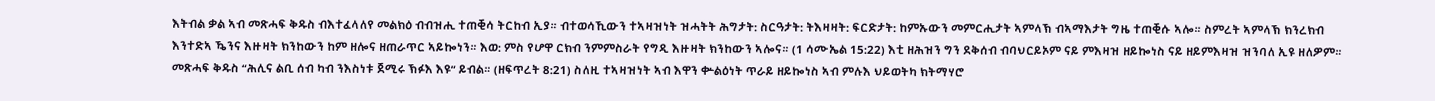እትብል ቃል ኣብ መጽሓፍ ቅዱስ ብእተፈላለየ መልክዕ ብብዝሒ ተጠቒሳ ትርከብ ኢያ። ብተወሳኺውን ተኣዛዝነት ዝሓትት ሕግታት: ስርዓታት: ትእዛዛት: ፍርድታት: ከምኡውን መምርሒታት ኣምላኽ ብኣማእታት ግዜ ተጠቒሱ ኣሎ። ስምረት ኣምላኽ ክንረክብ እንተድኣ ዄንና እዙዛት ክንከውን ከም ዘሎና ዘጠራጥር ኣይኰነን። እወ: ምስ የሆዋ ርክብ ንምምስራት የግዲ እዙዛት ክንከውን ኣሎና። (1 ሳሙኤል 15:22) እቲ ዘሕዝን ግን ደቅሰብ ብባህርይኦም ናይ ምእዛዝ ዘይኰነስ ናይ ዘይምእዛዝ ዝንባለ ኢዩ ዘለዎም። መጽሓፍ ቅዱስ “ሕሊና ልቢ ሰብ ካብ ንእስነቱ ጀሚሩ ኽፉእ እዩ” ይብል። (ዘፍጥረት 8:21) ስለዚ ተኣዛዝነት ኣብ እዋን ቍልዕነት ጥራይ ዘይኰነስ ኣብ ምሉእ ህይወትካ ክትማሃሮ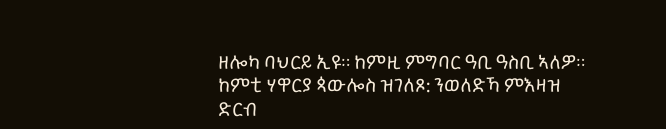ዘሎካ ባህርይ ኢዩ። ከምዚ ምግባር ዓቢ ዓስቢ ኣለዎ።
ከምቲ ሃዋርያ ጳውሎስ ዝገለጾ: ንወለድኻ ምእዛዝ ድርብ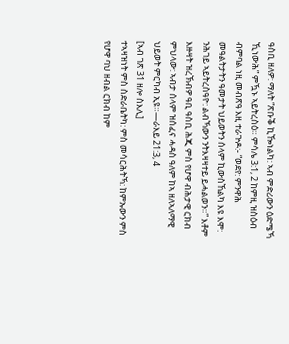ዓስቢ ዘለዎ: ማለት “ጽቡቕ ኪዀነልካ: ኣብ ምድሪውን ዕድሜኻ ኺነውሕ” ምዃኑ ኣይትረስዕ። ምሳሌ 3:1, 2 ከምዚ ዝስዕብ ብምባል ነዚ መብጽዓ እዚ ተራጕዶ:- “ወደየ: ምንዋሕ መዓልትታትን ዓመታት ህይወትን ሰላም ኪውስኸልካ እዩ እሞ: ንሕገይ ኣይትረስዓዮ: ልብኻውን ንትእዛዛተይ ይሓልወን።” እቶም እዙዛት ዝረኽብዎ ዓቢ ዓስቢ ሕጂ ምስ የሆዋ ብሕታዊ ርክብ ምህላው: ኣብታ ሰላም ዝሰፈና ሓዳስ ዓለም ከኣ ዘለኣለማዊ ህይወት ምርካብ ኢዩ።—ራእይ 21:3, 4
[ኣብ ገጽ 31 ዘሎ ስእሊ]
ተኣዛዝነት ምስ ስድራቤትካ: ምስ መሳርሕትኻ: ከምኡውን ምስ የሆዋ ባህ ዘብል ርክብ ከም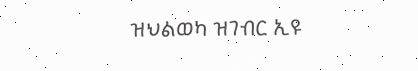ዝህልወካ ዝገብር ኢዩ